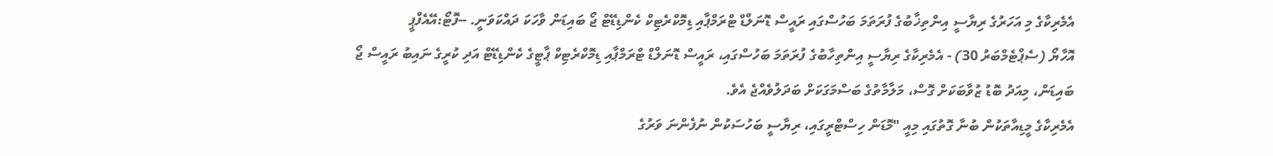އެމެރިކާގެ މި އަހަރުގެ ރިޔާސީ އިންތިޚާބުގެ ފުރަތަމަ ބަހުސްގައި ރައީސް ޑޮނަލްޑް ޓްރަމްޕާއި ޑިމޮކްރެޓިކް ކެންޑިޑޭޓް ޖޯ ބައިޑަން ވާހަކަ ދައްކަވަނީ. --ފޮޓޯ:އޭއެފްޕީ
އޮހާޔޯ (ސެޕްޓެމްބަރު 30) - އެމެރިކާގެ ރިޔާސީ އިންތިހާބުގެ ފުރަތަމަ ބަހުސްގައި، ރައީސް ޑޮނަލްޑް ޓްރަމްޕާއި ޑިމޮކްރެޓިކް ޕާޓީގެ ކެންޑިޑޭޓް އަދި ކުރީގެ ނައިބު ރައީސް ޖޯ ބައިޑަން، މިއަދު ބޮޑު ޒުވާބަކަށް ގޮސް، މަލާމާތުގެ ބަސްމަގަކަށް ބަދަލުވެއްޖެ އެވެ.
އެމެރިކާގެ މީޑިއާތަކުން ބުނާ ގޮތުގައި މިއީ "މޮޑަން ހިސްޓްރީގައި، ރިޔާސީ ބަހުސަކުން ނުފެންނަ ވަރުގެ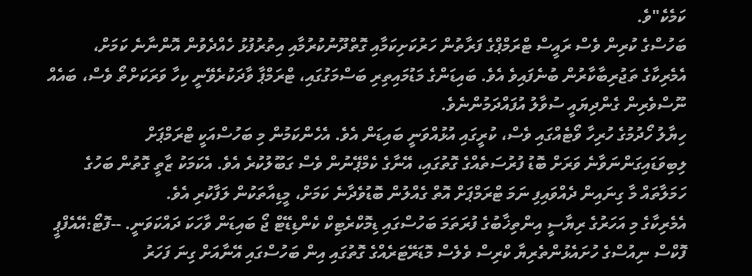ކަމެކެ"ވެ.
ބަހުސްގެ ކުރިން ވެސް ރައީސް ޓްރަމްޕްގެ ފަރާތުން ހަރުކަށިކަމާއި ގޮތްދޫނުކުރުމާއި އިތުރުފުޅު ހެއްދެވުން އޮންނާނެ ކަމަށް، އެމެރިކާގެ ތަޖުރިބާކާރުން ބުނެފައިވެ އެވެ. ބައިޑަންގެ މަޑުމައިތިރި ބަސްމަގުގައި، ޓްރަމްޕާ ވާދަކުރެވޭނީ ކިހާ ވަރަކަށްތޯ ވެސް، ބައެއް ނޫސްވެރިން ގެންދިޔައީ ސުވާލު އުފައްދަމުންނެވެ.
ހިޔާލު ހޯދުމުގެ ހުރިހާ ވޯޓެއްގައި ވެސް، ކުރީގައި އުޅުއްވަނީ ބައިޑަން އެވެ. އެހެންކަމުން މި ބަހުސްއަކީ ޓްރަމްޕަށް ލިބިވަޑައިގަންނަވާނެ ވަރަށް ބޮޑު ފުރުސަތެއްގެ ގޮތުގައި، އޭނާގެ ކެމްޕޭނުން ވެސް ގަބޫލުކުރެ އެވެ. އެކަމަކު ޒާތީ ގޮތުން ބަހުގެ ހަމަލާތައް މާ ގިނައިން ދެއްވައިފި ނަމަ ޓްރަމްޕަށް އޮތް ގެއްލުން ބޮޑުވެދާނެ ކަމަށް، މީޑިއާތަކުން ލަފާކުރި އެވެ.
އެމެރިކާގެ މި އަހަރުގެ ރިޔާސީ އިންތިޚާބުގެ ފުރަތަމަ ބަހުސްގައި ޑިމޮކްރެޓިކް ކެންޑިޑޭޓް ޖޯ ބައިޑަން ވާހަކަ ދައްކަވަނީ. --ފޮޓޯ:އޭއެފްޕީ
ފޮކްސް ނިއުސްގެ ހުށައެޅުންތެރިޔާ ކްރިސް ވެލެސް މޮޑަރޭޓަރެއްގެ ގޮތުގައި އިން ބަހުސްގައި އޭނާއަށް ގިނަ ފަހަރު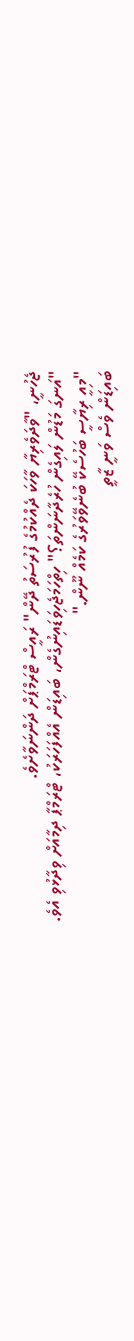ޖެހުނީ، "ވާދަވެރިޔާ ވާހަކަ ދެއްކުމުގެ ފުރުސަތު ދޭން" ރައީސް ޓްރަމްޕަށް ދަންނަވާށެވެ.
"އަނގަ މަޑުން ލައިގެން ހުރެދާނަންތަ؟" ހިތްހަމަޖެހިވަޑައިނުގެން، ބައިޑަން އެއްފަހަރަކު، ޓްރަމްޕާ ދިމާއަށް ވިދާޅުވި އެވެ.
"މިއީ ރިޔާސީ ބަހުސެކޭ ބުނެވޭވަރުގެ ކަމެއް ނޫން."
ބައިޑަން ވެސް ވަނީ ޒާތީ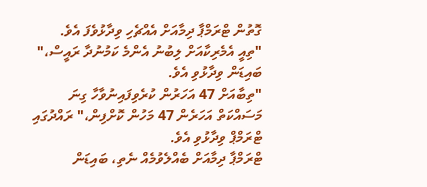ގޮތުން ޓްރަމްޕާ ދިމާއަށް އެއްޗެހި ވިދާޅުވެފަ އެވެ.
"ތިއީ އެމެރިކާއަށް ލިބުނު އެންމެ ކަމުނުދާ ރައީސް،" ބައިޑަން ވިދާޅުވި އެވެ.
"ތިބާއަށް 47 އަހަރުން ކުރެވިފައިނުވާހާ ގިނަ މަސައްކަތް އަހަރެން 47 މަހުން ކޮށްފިން،" ރައްދުގައި ޓްރަމްޕް ވިދާޅުވި އެވެ.
ޓްރަމްޕާ ދިމާއަށް ބެއްލެވުމެއް ނެތި، ބައިޑަން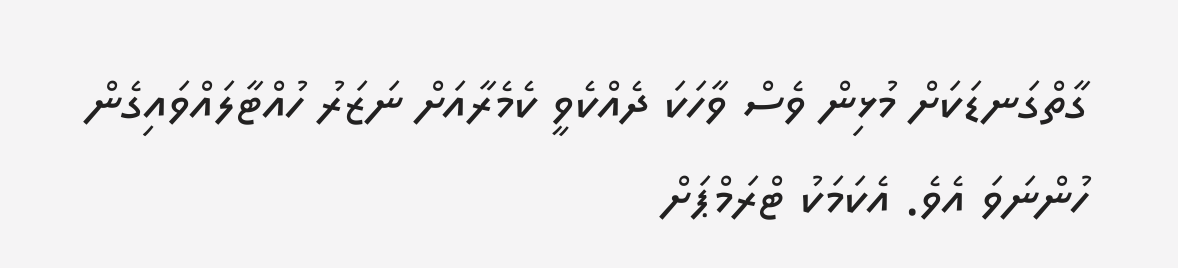ގާތްގަނޑަކަށް މުޅިން ވެސް ވާހަކަ ދެއްކެވީ ކެމެރާއަށް ނަޒަރު ހުއްޓާލައްވައިގެން ހުންނަވަ އެވެ. އެކަމަކު ޓްރަމްޕަށް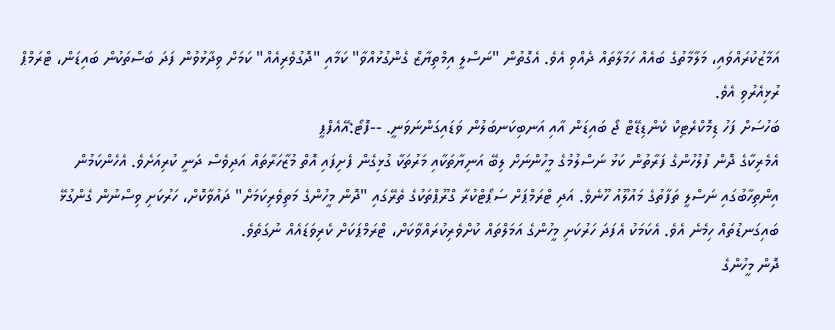އަމާޒުކުރައްވައި، މަލާމާތުގެ ބައެއް ހަމަލާތައް ދެއްވި އެވެ. އެގޮތުން "ނަސްލީ އިމްތިޔާޒް ގެންގުޅުއްވާ" ކަމާއި "ދޮގުވެރިއެއް" ކަމަށް ވިދާޅުވުން ފަދަ ބަސްތަކުން ބައިޑަން، ޓްރަމްޕް ރުޅިއެރުވި އެވެ.
ބަހުސަށް ފަހު ޑިމޮކްރެޓިކް ކެންޑިޑޭޓް ޖޯ ބައިޑަން އާއި އަނބިކަނބަލުން ވަޑައިގަންނަވަނީ. --ފޮޓޯ:އޭއެފްޕީ
އެމެރިކާގެ ދޮން ފުލުހުންގެ ފަރާތުން ކަޅު ނަސްލުމުގެ މީހުންނަށް ލިބޭ އަނިޔާތަކާއި މަރުތަކާ ގުޅިގެން ފެށިފައި އޮތް މުޒާހަރާތައް އަދިވެސް ދަނީ ކުރިއަށެވެ. އެހެންކަމުން އިންތިހާބުގައި ނަސްލީ ތަފާތުގެ މައުލޫއު ހޫނެވެ. އަދި ޓްރަމްޕަށް ސަޕޯޓްކުރާ ގްރޫޕްތަކުގެ ތެރޭގައި "ދޮން މީހުންގެ މަތިވެރިކަމަށް" ދައުވާކޮށް، ހަރުކަށި ވިސްނުން ގެންގުޅޭ ބައިގަނޑުތައް ހިމެނެ އެވެ. އެކަމަކު އެފަދަ ހަރުކަށި މީހުންގެ އަމަލްތައް ކުށްވެރިކުރައްވާކަށް، ޓްރަމްޕަކަށް ކެރިވަޑައެއް ނުގަތެވެ.
ދޮން މީހުންގެ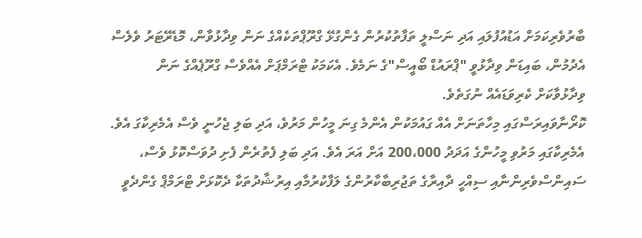ބާރުވެރިކަމަށް އަޑުއުފުލައި އަދި ނަސްލީ ތަފާތުކުރުން ގެންގުޅޭ ގްރޫޕްތަކެއްގެ ނަން ވިދާޅުވާން، މޮޑެރޭޓަރު ވެލެސް އެދުމުން، ބައިޑަން ވިދާޅުވީ "ޕްރައުޑް ބޯއީސް"ގެ ނަމެވެ. އެކަމަކު ޓްރަމްޕަށް އެއްވެސް ގްރޫޕެއްގެ ނަން ވިދާޅުވާކަށް ކެރިވަޑައެއް ނުގަތެވެ.
ކޮރޯނާވައިރަސްގައި މިހާތަނަށް އެއް ގައުމަކުން އެންމެ ގިނަ މީހުން މަރުވެ، އަދި ބަލި ޖެހުނީ ވެސް އެމެރިކާގަ އެވެ. އެމެރިކާގައި މަރުވި މީހުންގެ އަދަދު 200،000 އަށް އަރަ އެވެ. އަދި ބަލި ފެތުރެން ފެށި ދުވަސްކޮޅު ވެސް، ސައިންސްވެރިންނާއި ސިއްހީ ދާއިރާގެ ތަޖުރިބާކާރުންގެ ލަފާކުރުމާއި އިރުޝާދުތަކާ ދެކޮޅަށް ޓްރަމްޕް ގެންދެވީ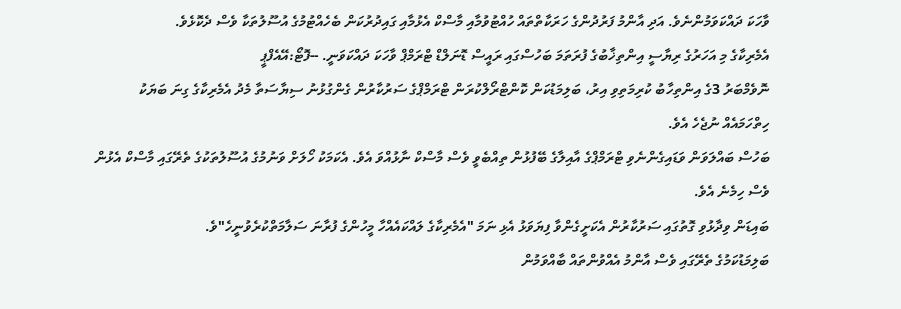ވާހަކަ ދައްކަވަމުންނެވެ. އަދި އާންމު ފަރުދުންގެ ހަރަކާތްތައް ހުއްޓުވުމާއި މާސްކް އެޅުމާއި ގައިދުރުކަން ބެހެއްޓުމުގެ އުސޫލުތަކާ ވެސް ދެކޮޅެވެ.
އެމެރިކާގެ މި އަހަރުގެ ރިޔާސީ އިންތިޚާބުގެ ފުރަތަމަ ބަހުސްގައި ރައީސް ޑޮނަލްޑް ޓްރަމްޕް ވާހަކަ ދައްކަވަނީ. --ފޮޓޯ:އޭއެފްޕީ
ނޮވެމްބަރު 3ގެ އިންތިހާބު ކުރިމަތިވި އިރު، ބަލިމަޑުކަން ކޮންޓްރޯލްކުރަން ޓްރަމްޕްގެ ސަރުކާރުން ގެންގުޅުނު ސިޔާސަތާ މެދު އެމެރިކާގެ ގިނަ ބަޔަކު ހިތްހަމައެއް ނުޖެހެ އެވެ.
ބަހުސް ބައްލަވަން ވަޑައިގެންނެވި ޓްރަމްޕްގެ އާއިލާގެ ބޭފުޅުން ތިއްބެވީ ވެސް މާސްކް ނާޅުއްވަ އެވެ. އެކަމަކު ހޯލަށް ވަނުމުގެ އުސޫލުތަކުގެ ތެރޭގައި މާސްކް އެޅުން ވެސް ހިމެނެ އެވެ.
ބައިޑަން ވިދާޅުވި ގޮތުގައި ސަރުކާރުން އެކަށީގެންވާ ފިޔަވަޅު އެޅި ނަމަ "އެމެރިކާގެ ލައްކައެއްހާ މީހުންގެ ފުރާނަ ސަލާމަތްކުރެވުނީހެ"ވެ.
ބަލިމަޑުކަމުގެ ތެރޭގައި ވެސް އާންމު އެއްވުންތައް ބާއްވަމުން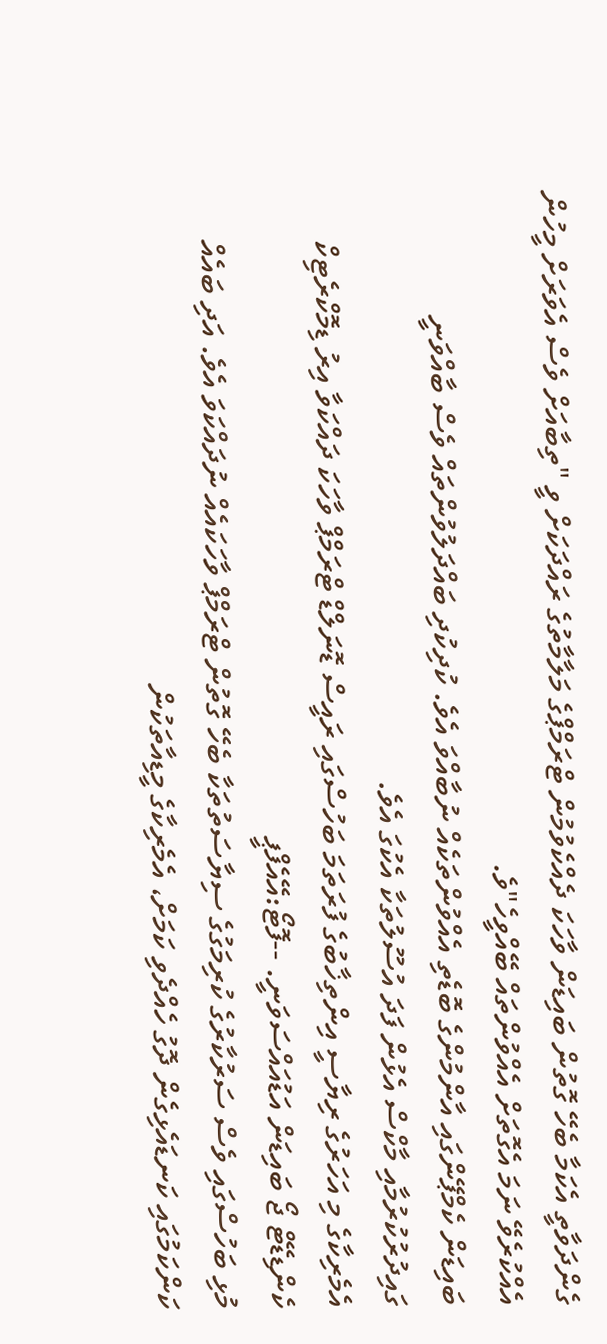ގެންދަވާތީ އެކަމާ ބެހޭ ގޮތުން ބައިޑަން ވާހަކަ ދެއްކެވުމުން ޓްރަމްޕްގެ މަލާމާތުގެ ރައްދަކަށް ވީ "ތިބާއަށް ވެސް އެވަރަށް މީހުން އެއްކުރެވޭ ނަމަ އެގޮތަށް އެއްވުންތައް ބޭއްވީހެ"ވެ.
ބައިޑަން ކެމްޕޭންގައި އާންމުންގެ ބޮޑެތި އެއްވުންތަކެއް ނުބާއްވަ އެވެ. ކުދިކުދި ބައްދަލުވުންތައް ވެސް ބާއްވަނީ ގައިދުރުކުރުމާއި މާކްސް އެޅުން ފަދަ އުސޫލުތަކާ އެކުގަ އެވެ.
އެމެރިކާގެ މި އަހަރުގެ ރިޔާސީ އިންތިޚާބުގެ ފުރަތަމަ ބަހުސްގައި ރައީސް ޑޮނަލްޑް ޓްރަމްޕް ވާހަކަ ދައްކަވާ އިރު ޑިމޮކްރެޓިކް ކެންޑިޑޭޓް ޖޯ ބައިޑަން އަޑުއައްސަވަނީ. --ފޮޓޯ:އޭއެފްޕީ
މުޅި ބަހުސްގައި ވެސް ސަރުކާރުގެ ކުރިމަގުގެ ސިޔާސަތުތަކާ ބެހޭ ގޮތުން ޓްރަމްޕް ވާހަކައެއް ނުދައްކަވަ އެވެ. އަދި ބައެއް ކަންކަމުގައި ކަނޑައެޅިގެން ދޮގު ހެއްދެވި ކަމަށް، އެމެރިކާގެ މީޑިއާތަކުން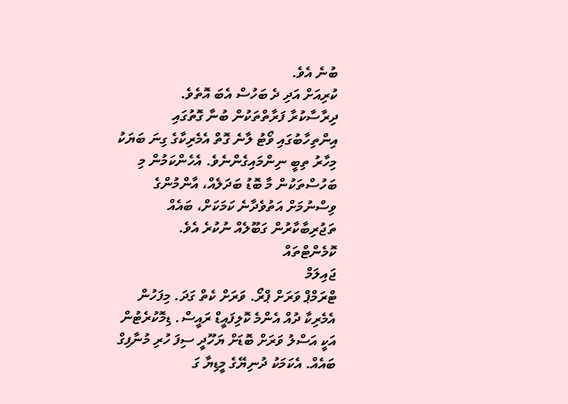ބުނެ އެވެ.
ކުރިއަށް އަދި ދެ ބަހުސް އެބަ އޮތެވެ.
ދިރާސާކުރާ ފަރާތްތަކުން ބުނާ ގޮތުގައި އިންތިހާބުގައި ވޯޓު ލާނެ ގޮތް އެމެރިކާގެ ގިނަ ބަޔަކު މިހާރު ތިބީ ނިންމައިގެންނެވެ. އެހެންކަމުން މި ބަހުސްތަކުން މާ ބޮޑު ބަދަލެއް، އާންމުންގެ ވިސްނުމަށް އަތުވެދާނެ ކަމަކަށް، ބައެއް ތަޖުރިބާކާރުން ގަބޫލެއް ނުކުރެ އެވެ.
ކޮމެންޓްތައް
ޖައިލަމް
ޓްރަމްޕް ވަރަށް ޕްރޯ. ވަރަށް ކެތް ގަދަ. މިފަހުން އެމެރިކާ ދުއް އެންމެ ކޮލިފައީޑް ރައީސް. ޑިމޮކުރެޓުން އަކީ އަސްލު ވަރަށް ބޮޑަށް ޔަހޫދީ ސިފަ ހުރި މުނާފިގް ބައެއް. އެކަމަކު ދުނިޔޭގެ މީޑިޔާ ގަ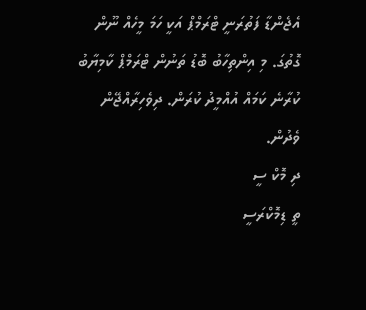އެޖެންޑާ ފަތުރަނީ ޓްރަމްޕް އަކީ ހަމަ މީހެއް ނޫން ގޮތުގަ. މި އިންތިހާބު ބޮޑު ތަނުން ޓްރަމްޕް ކާމިޔާބު ކުރާނެ ކަމައް އުއްމީދު ކުރަން. ދިވެހިރާއްޖޭން ވެދުން.
ދި މޮކް ސީ
ތީ ޑިމޮކްރަސީ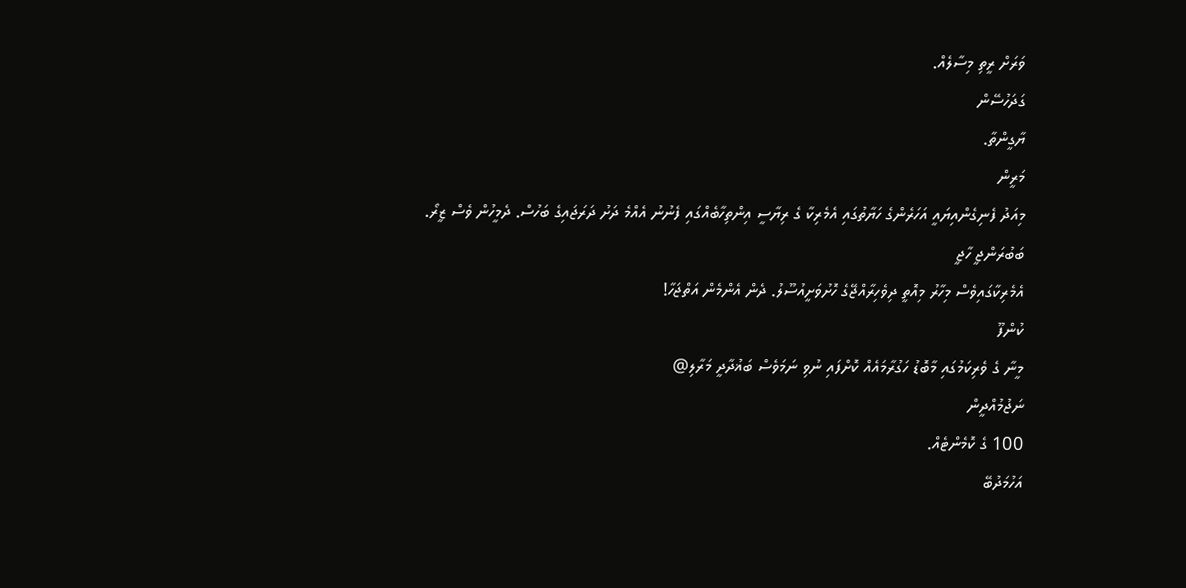ވަރަށް ރީތި މިސާލެއް.
ގަދަހުސޭން
ޔާގީންތާ.
މަރީން
މިއަދު ފެނިގެންއިޔައީ އަހަރެންގެ ހަޔާތުގައި އެމެރިކާ ގެ ރިޔާސީ އިންތިހާބެއްގައި ފެނުނު އެއްމެ ދަށު ދަރަޖައިގެ ބަހުސް. ދެމީހުން ވެސް ޒީރޯ.
ބަބުރަންޖީ ހާޖީ
އެމެރިކާގައިވެސް މިހާރު މިއޮތީ ދިވެހިރާއްޖޭގެ ހޮށުވަށީއުސޫލު. ދެން އެންމެން އަތްޖަހާ!
ކުންފޫ
މީނާ ގެ ވެރިކަމުގައި މާބޮޑު ހަގުރާމައެއް ކޮށްފައި ނުވި ނަމަވެސް ބަޣުދާދީ މަރާލި@
ނަޖުމުއްދީން
100 ގެ ކޮމެންޓެއް.
އަހުމަދުބޭ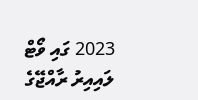2023 ގައި ވޯޓް ލައިއިރު ރާއްޖޭގެ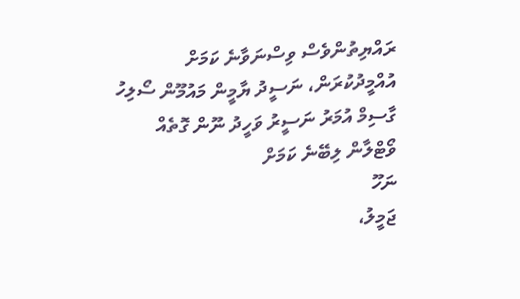ރައްޔިތުންވެސް ވިސްނަވާނެ ކަމަށް އުއްމީދުކުރަން، ނަސީދު ޔާމީން މައުމޫން ސޯލިހު ގާސިމް އުމަރު ނަސީރު ވަހީދު ނޫން ގޮތެއް ވޯޓްލާން ލިބޭނެ ކަމަށް
ނަހޫ
ޖަމީލު،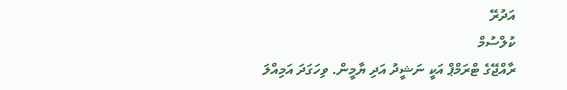އަދުރޭ
ކުލްސުމް
ރާއްޖޭގެ ޓްރަމްޕް އަކީ ނަޝީދު އަދި ޔާމީން. ވިހަގަދަ އަމިއްލަ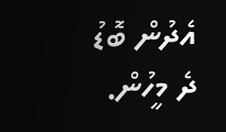އެދުން ބޮޑު ދެ މީހުން.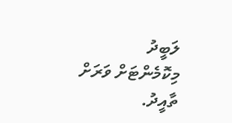ލަބީދު
މިކޮމެންޓަށް ވަރަށް ތާއީދު.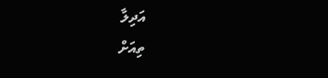އަދިލާ
ތިއަށް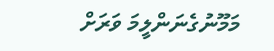މަމޫނުގެނަންލީމަ ވަރަށް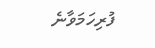ފުރިހަމަވާނެ